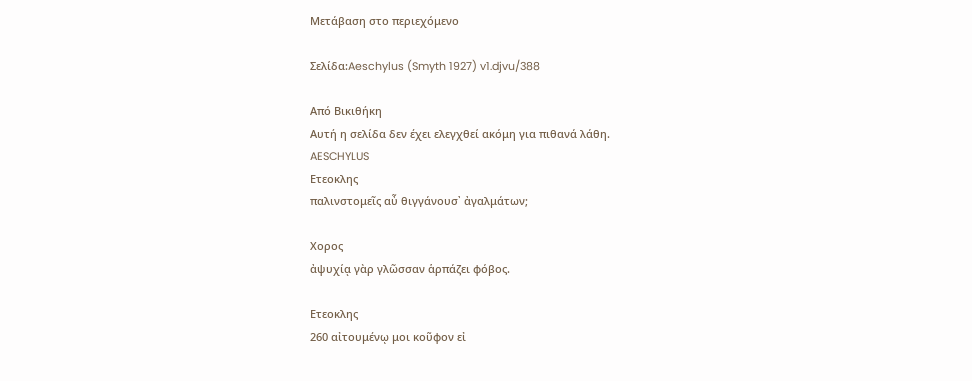Μετάβαση στο περιεχόμενο

Σελίδα:Aeschylus (Smyth 1927) v1.djvu/388

Από Βικιθήκη
Αυτή η σελίδα δεν έχει ελεγχθεί ακόμη για πιθανά λάθη.
AESCHYLUS
Ετεοκλης
παλινστομεῖς αὖ θιγγάνουσ᾽ ἀγαλμάτων;

Χορος
ἀψυχίᾳ γὰρ γλῶσσαν ἁρπάζει φόβος.

Ετεοκλης
260 αἰτουμένῳ μοι κοῦφον εἰ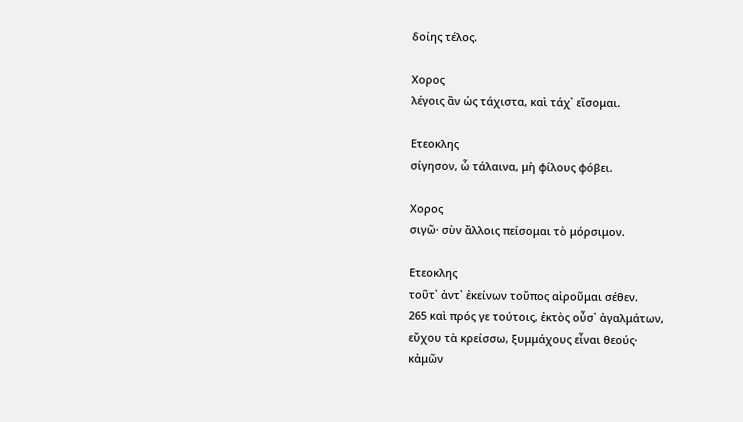δοίης τέλος.

Χορος
λέγοις ἂν ὡς τάχιστα, καὶ τάχ᾽ εἴσομαι.

Ετεοκλης
σίγησον, ὦ τάλαινα, μὴ φίλους φόβει.

Χορος
σιγῶ· σὺν ἄλλοις πείσομαι τὸ μόρσιμον.

Ετεοκλης
τοῦτ᾽ ἀντ᾽ ἐκείνων τοὔπος αἱροῦμαι σέθεν.
265 καὶ πρός γε τούτοις, ἐκτὸς οὖσ᾽ ἀγαλμάτων,
εὔχου τὰ κρείσσω, ξυμμάχους εἶναι θεούς·
κἀμῶν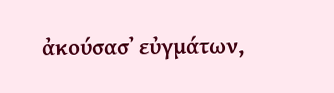ἀκούσασ᾽ εὐγμάτων,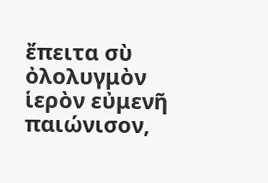ἔπειτα σὺ
ὀλολυγμὸν ἱερὸν εὐμενῆ παιώνισον,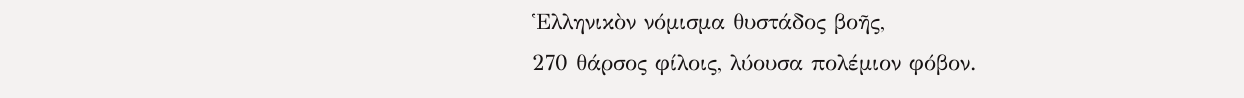Ἑλληνικὸν νόμισμα θυστάδος βοῆς,
270 θάρσος φίλοις, λύουσα πολέμιον φόβον.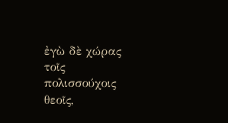ἐγὼ δὲ χώρας τοῖς πολισσούχοις θεοῖς,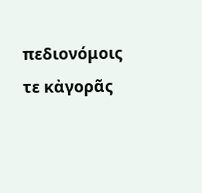πεδιονόμοις τε κἀγορᾶς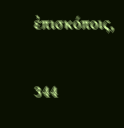ἐπισκόποις,

344